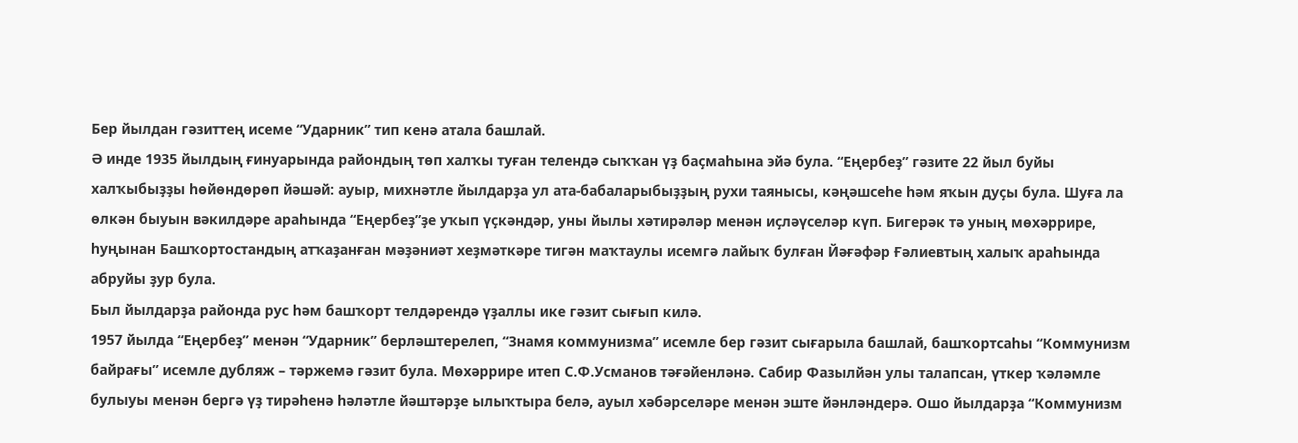Бер йылдан гәзиттең исеме “Ударник” тип кенә атала башлай.
Ә инде 1935 йылдың ғинуарында райондың төп халҡы туған телендә сыҡҡан үҙ баҫмаһына эйә була. “Еңербеҙ” гәзите 22 йыл буйы халҡыбыҙҙы һөйөндөрөп йәшәй: ауыр, михнәтле йылдарҙа ул ата-бабаларыбыҙҙың рухи таянысы, кәңәшсеһе һәм яҡын дуҫы була. Шуға ла өлкән быуын вәкилдәре араһында “Еңербеҙ”ҙе уҡып үҫкәндәр, уны йылы хәтирәләр менән иҫләүселәр күп. Бигерәк тә уның мөхәррире, һуңынан Башҡортостандың атҡаҙанған мәҙәниәт хеҙмәткәре тигән маҡтаулы исемгә лайыҡ булған Йәғәфәр Ғәлиевтың халыҡ араһында абруйы ҙур була.
Был йылдарҙа районда рус һәм башҡорт телдәрендә үҙаллы ике гәзит сығып килә.
1957 йылда “Еңербеҙ” менән “Ударник” берләштерелеп, “Знамя коммунизма” исемле бер гәзит сығарыла башлай, башҡортсаһы “Коммунизм байрағы” исемле дубляж – тәржемә гәзит була. Мөхәррире итеп С.Ф.Усманов тәғәйенләнә. Сабир Фазылйән улы талапсан, үткер ҡәләмле булыуы менән бергә үҙ тирәһенә һәләтле йәштәрҙе ылыҡтыра белә, ауыл хәбәрселәре менән эште йәнләндерә. Ошо йылдарҙа “Коммунизм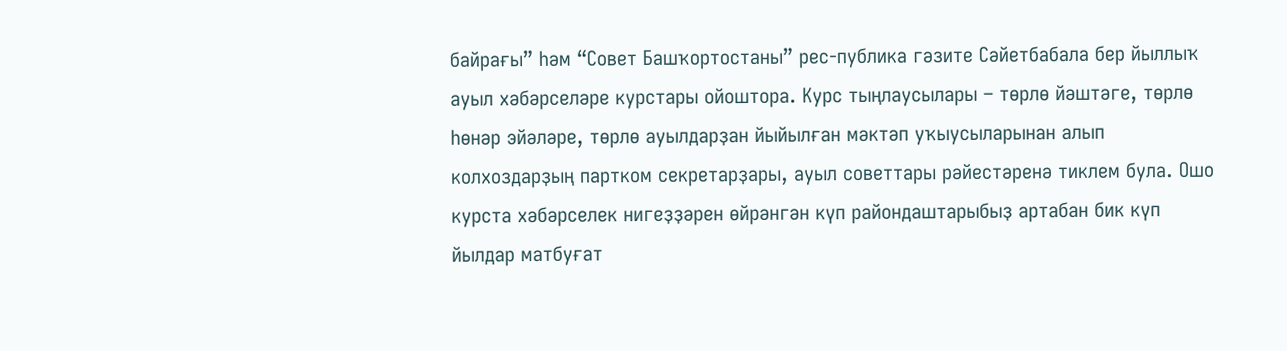байрағы” һәм “Совет Башҡортостаны” рес-публика гәзите Сәйетбабала бер йыллыҡ ауыл хәбәрселәре курстары ойоштора. Курс тыңлаусылары – төрлө йәштәге, төрлө һөнәр эйәләре, төрлө ауылдарҙан йыйылған мәктәп уҡыусыларынан алып колхоздарҙың партком секретарҙары, ауыл советтары рәйестәренә тиклем була. Ошо курста хәбәрселек нигеҙҙәрен өйрәнгән күп райондаштарыбыҙ артабан бик күп йылдар матбуғат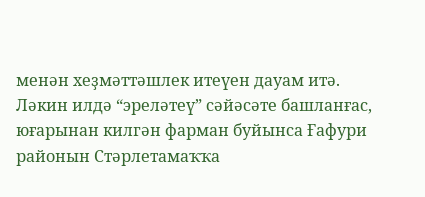менән хеҙмәттәшлек итеүен дауам итә.
Ләкин илдә “эреләтеү” сәйәсәте башланғас, юғарынан килгән фарман буйынса Ғафури районын Стәрлетамаҡҡа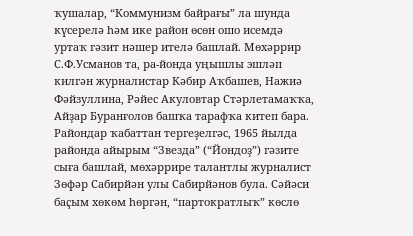ҡушалар, “Коммунизм байрағы” ла шунда күсерелә һәм ике район өсөн ошо исемдә уртаҡ гәзит нәшер ителә башлай. Мөхәррир С.Ф.Усманов та, ра-йонда уңышлы эшләп килгән журналистар Кәбир Аҡбашев, Нажиә Фәйзуллина, Рәйес Акуловтар Стәрлетамаҡҡа, Айҙар Буранғолов башҡа тарафҡа китеп бара.
Райондар ҡабаттан тергеҙелгәс, 1965 йылда районда айырым “Звезда” (“Йондоҙ”) гәзите сыға башлай, мөхәррире талантлы журналист Зөфәр Сабирйән улы Сабирйәнов була. Сәйәси баҫым хөкөм һөргән, “партократлыҡ” көслө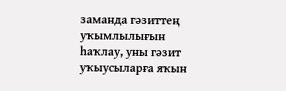заманда гәзиттең уҡымлылығын һаҡлау, уны гәзит уҡыусыларға яҡын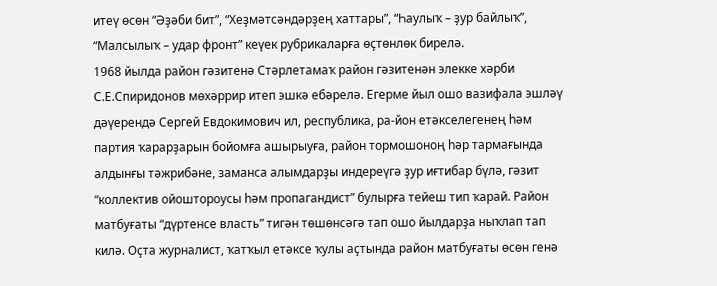итеү өсөн “Әҙәби бит”, “Хеҙмәтсәндәрҙең хаттары”, “Һаулыҡ – ҙур байлыҡ”, “Малсылыҡ – удар фронт” кеүек рубрикаларға өҫтөнлөк бирелә.
1968 йылда район гәзитенә Стәрлетамаҡ район гәзитенән элекке хәрби С.Е.Спиридонов мөхәррир итеп эшкә ебәрелә. Егерме йыл ошо вазифала эшләү дәүерендә Сергей Евдокимович ил, республика, ра-йон етәкселегенең һәм партия ҡарарҙарын бойомға ашырыуға, район тормошоноң һәр тармағында алдынғы тәжрибәне, заманса алымдарҙы индереүгә ҙур иғтибар бүлә, гәзит “коллектив ойоштороусы һәм пропагандист” булырға тейеш тип ҡарай. Район матбуғаты “дүртенсе власть” тигән төшөнсәгә тап ошо йылдарҙа ныҡлап тап килә. Оҫта журналист, ҡатҡыл етәксе ҡулы аҫтында район матбуғаты өсөн генә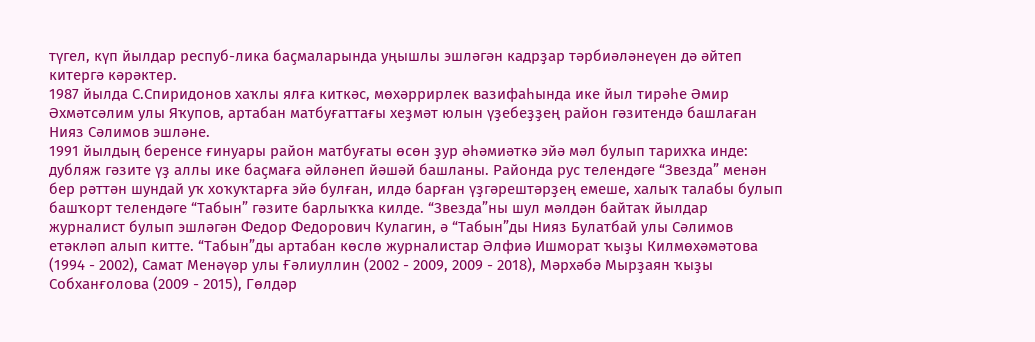түгел, күп йылдар респуб-лика баҫмаларында уңышлы эшләгән кадрҙар тәрбиәләнеүен дә әйтеп китергә кәрәктер.
1987 йылда С.Спиридонов хаҡлы ялға киткәс, мөхәррирлек вазифаһында ике йыл тирәһе Әмир Әхмәтсәлим улы Яҡупов, артабан матбуғаттағы хеҙмәт юлын үҙебеҙҙең район гәзитендә башлаған Нияз Сәлимов эшләне.
1991 йылдың беренсе ғинуары район матбуғаты өсөн ҙур әһәмиәткә эйә мәл булып тарихҡа инде: дубляж гәзите үҙ аллы ике баҫмаға әйләнеп йәшәй башланы. Районда рус телендәге “Звезда” менән бер рәттән шундай уҡ хоҡуҡтарға эйә булған, илдә барған үҙгәрештәрҙең емеше, халыҡ талабы булып башҡорт телендәге “Табын” гәзите барлыҡҡа килде. “Звезда”ны шул мәлдән байтаҡ йылдар журналист булып эшләгән Федор Федорович Кулагин, ә “Табын”ды Нияз Булатбай улы Сәлимов етәкләп алып китте. “Табын”ды артабан көслө журналистар Әлфиә Ишморат ҡыҙы Килмөхәмәтова (1994 - 2002), Самат Менәүәр улы Ғәлиуллин (2002 - 2009, 2009 - 2018), Мәрхәбә Мырҙаян ҡыҙы Собханғолова (2009 - 2015), Гөлдәр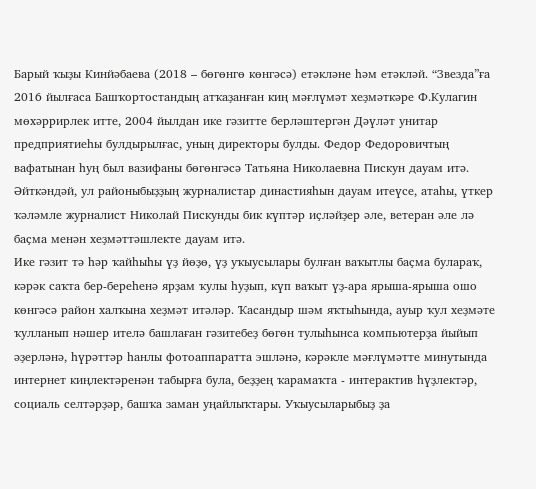Барый ҡыҙы Кинйәбаева (2018 – бөгөнгө көнгәсә) етәкләне һәм етәкләй. “Звезда”ға 2016 йылғаса Башҡортостандың атҡаҙанған киң мәғлүмәт хеҙмәткәре Ф.Кулагин мөхәррирлек итте, 2004 йылдан ике гәзитте берләштергән Дәүләт унитар предприятиеһы булдырылғас, уның директоры булды. Федор Федоровичтың вафатынан һуң был вазифаны бөгөнгәсә Татьяна Николаевна Пискун дауам итә. Әйткәндәй, ул районыбыҙҙың журналистар династияһын дауам итеүсе, атаһы, үткер ҡәләмле журналист Николай Пискунды бик күптәр иҫләйҙер әле, ветеран әле лә баҫма менән хеҙмәттәшлекте дауам итә.
Ике гәзит тә һәр ҡайһыһы үҙ йөҙө, үҙ уҡыусылары булған ваҡытлы баҫма булараҡ, кәрәк саҡта бер-береһенә ярҙам ҡулы һуҙып, күп ваҡыт үҙ-ара ярыша-ярыша ошо көнгәсә район халҡына хеҙмәт итәләр. Ҡасандыр шәм яҡтыһында, ауыр ҡул хеҙмәте ҡулланып нәшер ителә башлаған гәзитебеҙ бөгөн тулыһынса компьютерҙа йыйып әҙерләнә, һүрәттәр һанлы фотоаппаратта эшләнә, кәрәкле мәғлүмәтте минутында интернет киңлектәренән табырға була, беҙҙең ҡарамаҡта - интерактив һүҙлектәр, социаль селтәрҙәр, башҡа заман уңайлыҡтары. Уҡыусыларыбыҙ ҙа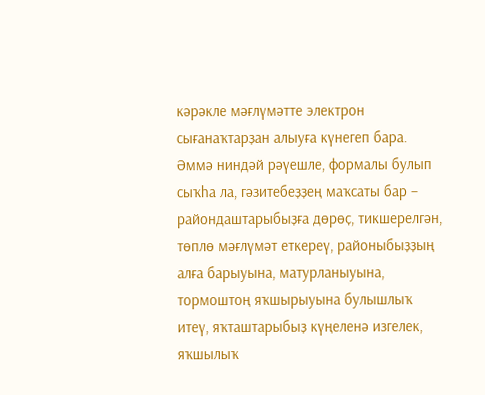кәрәкле мәғлүмәтте электрон сығанаҡтарҙан алыуға күнегеп бара. Әммә ниндәй рәүешле, формалы булып сыҡһа ла, гәзитебеҙҙең маҡсаты бар – райондаштарыбыҙға дөрөҫ, тикшерелгән, төплө мәғлүмәт еткереү, районыбыҙҙың алға барыуына, матурланыуына, тормоштоң яҡшырыуына булышлыҡ итеү, яҡташтарыбыҙ күңеленә изгелек, яҡшылыҡ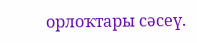орлоҡтары сәсеү.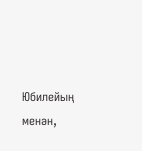Юбилейың менән,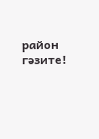район гәзите!